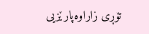تۆڕی زاراوەپارێزیی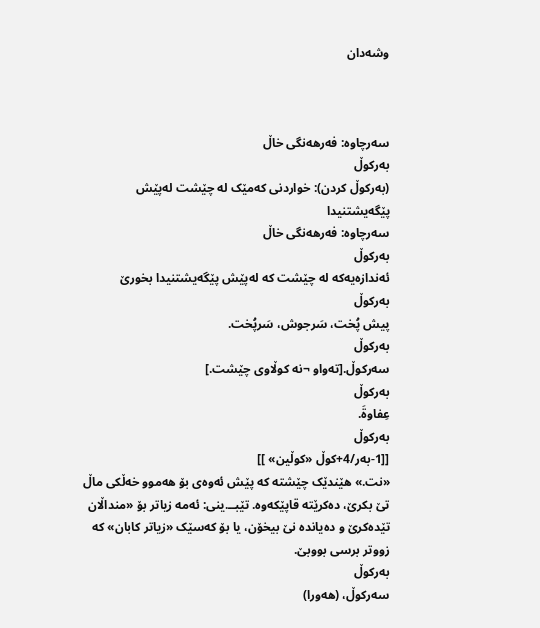وشەدان



سەرچاوە: فەرهەنگی خاڵ
بەرکوڵ
(بەرکوڵ کردن): خواردنی کەمێک لە چێشت لەپێش پێگەیشتنیدا
سەرچاوە: فەرهەنگی خاڵ
بەرکوڵ
ئەندازەیەکە لە چێشت کە لەپێش پێگەیشتنیدا بخورێ
بەرکوڵ
پیش پُخت، سَرجوش، سَرپُخت.
بەرکوڵ
سەرکوڵ.[تەواو ¬نه کوڵاوی چێشت.]
بەرکوڵ
عِفاوةَ.
بەرکوڵ
[[1-به‌ر/4+كوڵ «كوڵین» ]]
«نت.» هێندێک چێشتە کە پێش ئەوەی بۆ هەموو خەڵکی ماڵ تێ بکرێ، دەکرێتە قاپێکەوه. تێبــ.ینی: ئەمە زیاتر بۆ «منداڵان تێدەکرێ و دەیاندە نێ بیخۆن، یا بۆ کەسێک «زیاتر کابان» کە زووتر برسی بووبێ.
بەرکوڵ
سەرکوڵ، (هەورا)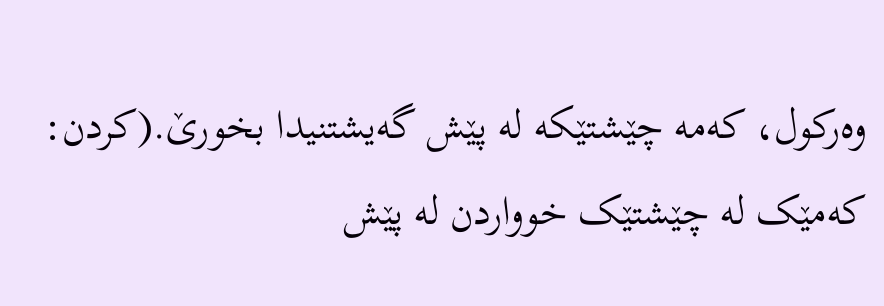وەرکول، کەمە چێشتێکە لە پێش گەیشتنیدا بخورێ.(کردن: کەمێک لە چێشتێک خوواردن لە پێش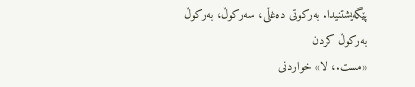پێگەیشتنیدا. بەرکوتی دەغڵی، سەرکوڵ، بەرکوڵ
بەرکوڵ کردن
«مست.، لا» خواردنی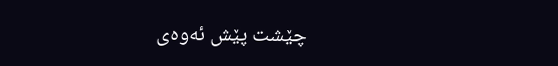چێشت پێش ئەوەی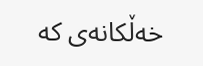خەڵکانەی کە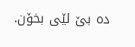دە بێ لێی بخۆن.